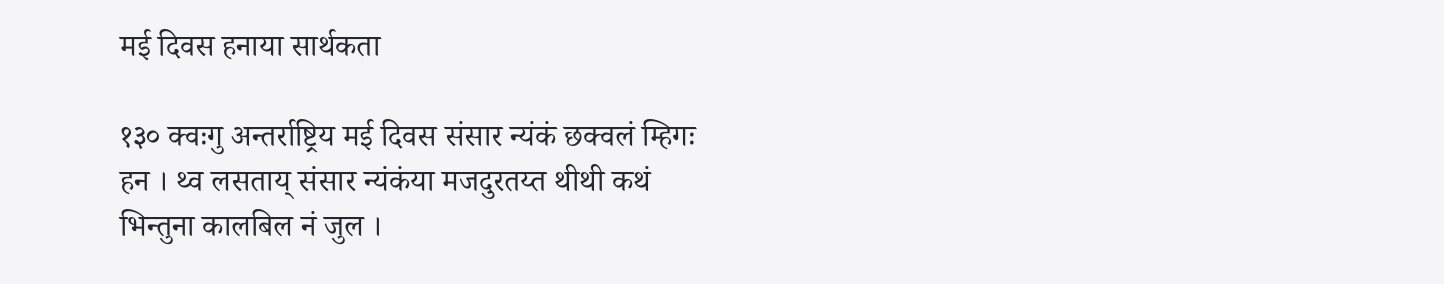मई दिवस हनाया सार्थकता

१३० क्वःगु अन्तर्राष्ट्रिय मई दिवस संसार न्यंकं छक्वलं म्हिगः हन । थ्व लसताय् संसार न्यंकंया मजदुरतय्त थीथी कथं भिन्तुना कालबिल नं जुल ।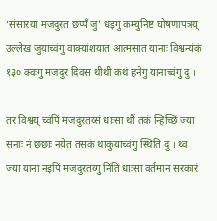‘संसारया मजदुरत छप्पँ जु’ धइगु कम्युनिष्ट घोषणापत्रय् उल्लेख जुयाच्वंगु वाक्यांशयात आत्मसात यानाः विश्वन्यंकं १३० क्वःगु मजदुर दिवस थीथी कथं हनेगु यानाच्वंगु दु ।

तर विश्वय् च्वंपिं मजदुरतय्सं धाःसा थौं तकं न्हिच्छिं ज्या सनाः नं छछाः नयेत तसकं थाकुयाच्वंगु स्थिति दु । थ्व ज्या याना नइपिं मजदुरतय्गु निंतिं धाःसा वर्तमान सरकारं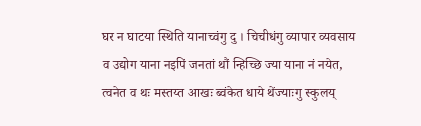घर न घाटया स्थिति यानाच्वंगु दु । चिचीधंगु व्यापार व्यवसाय व उद्योग याना नइपिं जनतां थौं न्हिच्छि ज्या याना नं नयेत, त्वनेत व थः मस्तय्त आखः ब्वंकेत धाये थेंज्याःगु स्कुलय्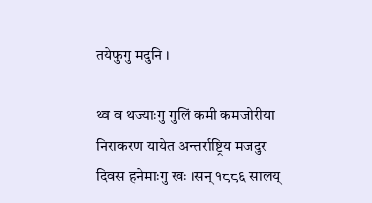तयेफुगु मदुनि ।

थ्व व थज्याःगु गुलिं कमी कमजोरीया निराकरण यायेत अन्तर्राष्ट्रिय मजदुर दिवस हनेमाःगु खः ।सन् १८८६ सालय्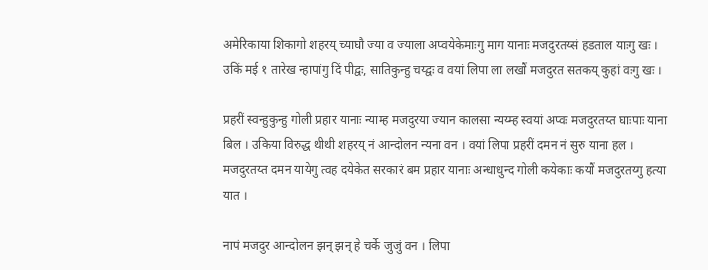अमेरिकाया शिकागो शहरय् च्याघौ ज्या व ज्याला अप्वयेकेमाःगु माग यानाः मजदुरतय्सं हडताल याःगु खः । उकिं मई १ तारेख न्हापांगु दिं पीद्वः, सातिकुन्हु चय्द्वः व वयां लिपा ला लखौं मजदुरत सतकय् कुहां वःगु खः ।

प्रहरीं स्वन्हुकुन्हु गोली प्रहार यानाः न्याम्ह मजदुरया ज्यान कालसा न्यय्म्ह स्वयां अप्वः मजदुरतय्त घाःपाः याना बिल । उकिया विरुद्ध थीथी शहरय् नं आन्दोलन न्यना वन । वयां लिपा प्रहरीं दमन नं सुरु याना हल । मजदुरतय्त दमन यायेगु त्वह दयेकेत सरकारं बम प्रहार यानाः अन्धाधुन्द गोली कयेकाः कयौं मजदुरतय्गु हत्या यात ।

नापं मजदुर आन्दोलन झन् झन् हे चर्के जुजुं वन । लिपा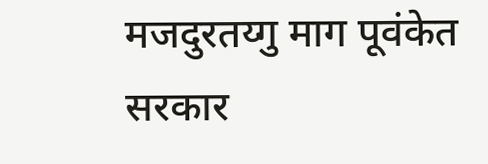मजदुरतय्गु माग पूवंकेत सरकार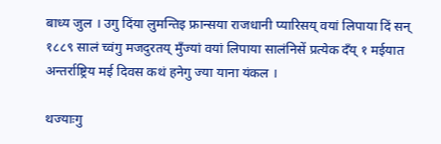बाध्य जुल । उगु दिंया लुमन्तिइ फ्रान्सया राजधानी प्यारिसय् वयां लिपाया दिं सन् १८८९ सालं च्वंगु मजदुरतय् मुँज्यां वयां लिपाया सालंनिसें प्रत्येक दँय् १ मईयात अन्तर्राष्ट्रिय मई दिवस कथं हनेगु ज्या याना यंकल ।

थज्याःगु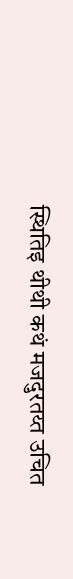स्थितिइ थीथी कथं मजदुरतय्त उचित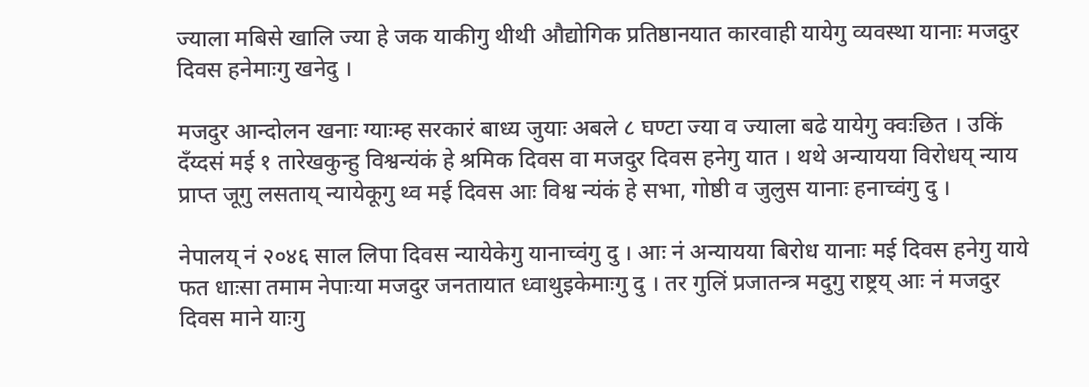ज्याला मबिसे खालि ज्या हे जक याकीगु थीथी औद्योगिक प्रतिष्ठानयात कारवाही यायेगु व्यवस्था यानाः मजदुर दिवस हनेमाःगु खनेदु ।

मजदुर आन्दोलन खनाः ग्याःम्ह सरकारं बाध्य जुयाः अबले ८ घण्टा ज्या व ज्याला बढे यायेगु क्वःछित । उकिं दँय्दसं मई १ तारेखकुन्हु विश्वन्यंकं हे श्रमिक दिवस वा मजदुर दिवस हनेगु यात । थथे अन्यायया विरोधय् न्याय प्राप्त जूगु लसताय् न्यायेकूगु थ्व मई दिवस आः विश्व न्यंकं हे सभा, गोष्ठी व जुलुस यानाः हनाच्वंगु दु ।

नेपालय् नं २०४६ साल लिपा दिवस न्यायेकेगु यानाच्वंगु दु । आः नं अन्यायया बिरोध यानाः मई दिवस हनेगु याये फत धाःसा तमाम नेपाःया मजदुर जनतायात ध्वाथुइकेमाःगु दु । तर गुलिं प्रजातन्त्र मदुगु राष्ट्रय् आः नं मजदुर दिवस माने याःगु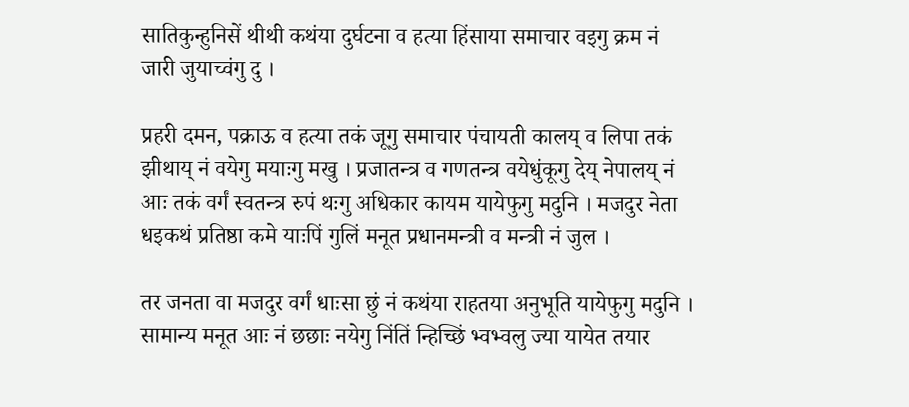सातिकुन्हुनिसें थीथी कथंया दुर्घटना व हत्या हिंसाया समाचार वइगु क्रम नं जारी जुयाच्वंगु दु ।

प्रहरी दमन, पक्राऊ व हत्या तकं जूगु समाचार पंचायती कालय् व लिपा तकं झीथाय् नं वयेगु मयाःगु मखु । प्रजातन्त्र व गणतन्त्र वयेधुंकूगु देय् नेपालय् नं आः तकं वर्गं स्वतन्त्र रुपं थःगु अधिकार कायम यायेफुगु मदुनि । मजदुर नेता धइकथं प्रतिष्ठा कमे याःपिं गुलिं मनूत प्रधानमन्त्री व मन्त्री नं जुल ।

तर जनता वा मजदुर वर्गं धाःसा छुं नं कथंया राहतया अनुभूति यायेफुगु मदुनि । सामान्य मनूत आः नं छछाः नयेगु निंतिं न्हिच्छिं भ्वभ्वलु ज्या यायेत तयार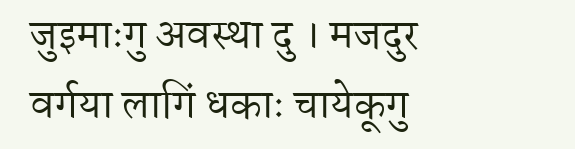जुइमाःगु अवस्था दु । मजदुर वर्गया लागिं धकाः चायेकूगु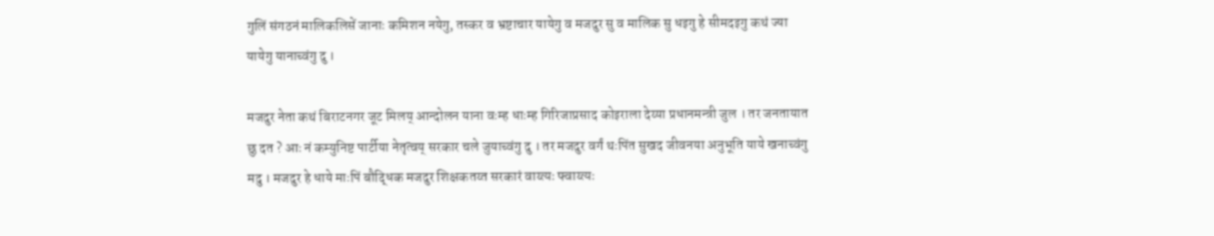गुलिं संगठनं मालिकलिसें जानाः कमिशन नयेगु, तस्कर व भ्रष्टाचार यायेगु व मजदुर सु व मालिक सु धइगु हे सीमदइगु कथं ज्या यायेगु यानाच्वंगु दु ।

मजदुर नेता कथं बिराटनगर जूट मिलय् आन्दोलन याना वःम्ह धाःम्ह गिरिजाप्रसाद कोइराला देय्या प्रधानमन्त्री जुल । तर जनतायात छु दत ? आः नं कम्युनिष्ट पार्टीया नेतृत्वय् सरकार चले जुयाच्वंगु दु । तर मजदुर वर्गं थःपिंत सुखद जीवनया अनुभूति याये खनाच्वंगु मदु । मजदुर हे धाये माःपिं बौद्धिक मजदुर शिक्षकतय्त सरकारं वाय्त्यः फ्वाय्त्यः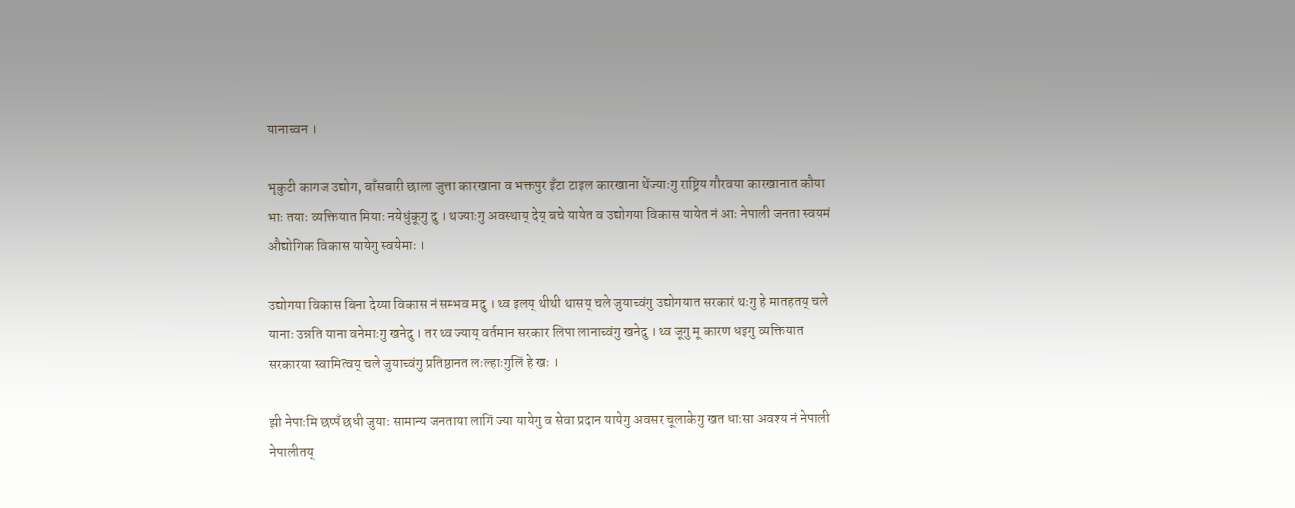यानाच्वन ।

भृकुटी कागज उद्योग, बाँसबारी छाला जुत्ता कारखाना व भक्तपुर इँटा टाइल कारखाना थेंज्याःगु राष्ट्रिय गौरवया कारखानात कौया भाः तयाः व्यक्तियात मियाः नयेधुंकूगु दु । थज्याःगु अवस्थाय् देय् बचे यायेत व उद्योगया विकास यायेत नं आः नेपाली जनता स्वयमं औद्योगिक विकास यायेगु स्वयेमाः ।

उद्योगया विकास बिना देय्या विकास नं सम्भव मदु । थ्व इलय् थीथी थासय् चले जुयाच्वंगु उद्योगयात सरकारं थःगु हे मातहतय् चले यानाः उन्नति याना वनेमाःगु खनेदु । तर थ्व ज्याय् वर्तमान सरकार लिपा लानाच्वंगु खनेदु । थ्व जूगु मू कारण धइगु व्यक्तियात सरकारया स्वामित्वय् चले जुयाच्वंगु प्रतिष्ठानत लःल्हाःगुलिं हे खः ।

झी नेपाःमि छप्पँ छधी जुयाः सामान्य जनताया लागिं ज्या यायेगु व सेवा प्रदान यायेगु अवसर चूलाकेगु खत धाःसा अवश्य नं नेपाली नेपालीतय्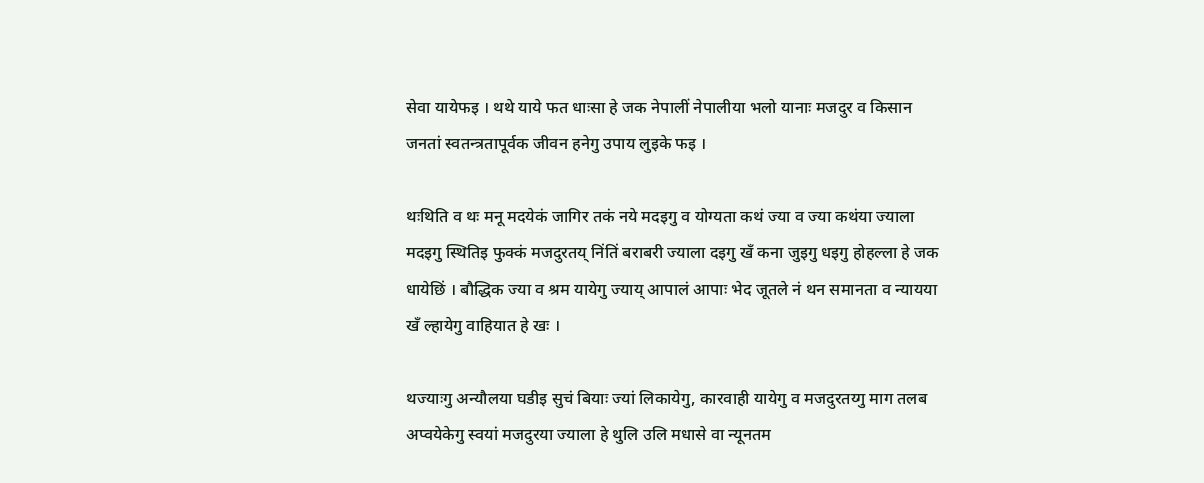सेवा यायेफइ । थथे याये फत धाःसा हे जक नेपालीं नेपालीया भलो यानाः मजदुर व किसान जनतां स्वतन्त्रतापूर्वक जीवन हनेगु उपाय लुइके फइ ।

थःथिति व थः मनू मदयेकं जागिर तकं नये मदइगु व योग्यता कथं ज्या व ज्या कथंया ज्याला मदइगु स्थितिइ फुक्कं मजदुरतय् निंतिं बराबरी ज्याला दइगु खँ कना जुइगु धइगु होहल्ला हे जक धायेछिं । बौद्धिक ज्या व श्रम यायेगु ज्याय् आपालं आपाः भेद जूतले नं थन समानता व न्यायया खँ ल्हायेगु वाहियात हे खः ।

थज्याःगु अन्यौलया घडीइ सुचं बियाः ज्यां लिकायेगु, कारवाही यायेगु व मजदुरतय्गु माग तलब अप्वयेकेगु स्वयां मजदुरया ज्याला हे थुलि उलि मधासे वा न्यूनतम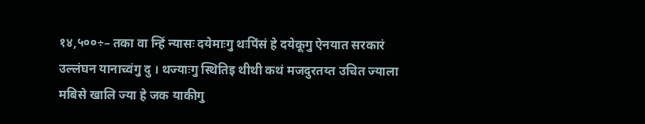१४,५००÷– तका वा न्हिं न्यासः दयेमाःगु थःपिंसं हे दयेकूगु ऐनयात सरकारं उल्लंघन यानाच्वंगु दु । थज्याःगु स्थितिइ थीथी कथं मजदुरतय्त उचित ज्याला मबिसे खालि ज्या हे जक याकीगु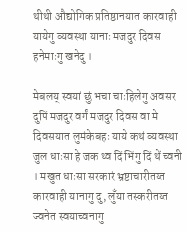थीथी औद्योगिक प्रतिष्ठानयात कारवाही यायेगु व्यवस्था यानाः मजदुर दिवस हनेमाःगु खनेदु ।

मेबलय् स्वयां छुं भचा चाःहिलेगु अवसर दुपिं मजदुर वर्गं मजदुर दिवस वा मे दिवसयात लुमंकेबहः याये कथं व्यवस्था जुल धाःसा हे जक थ्व दिं भिंगु दिं थें च्वनी । मखुत धाःसा सरकारं भ्रष्टाचारीतय्त कारवाही यानागु दु, लुँया तस्करीतय्त ज्वनेत स्वयाच्वनागु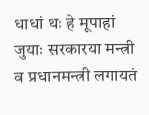धाधां थः हे मूपाहां जुयाः सरकारया मन्त्री व प्रधानमन्त्री लगायतं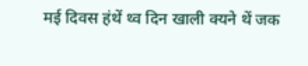मई दिवस हंथें थ्व दिन खाली क्यने थें जक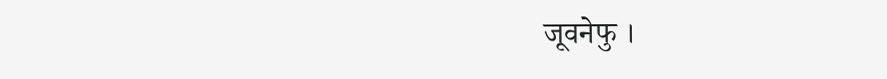जूवनेफु ।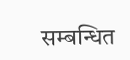सम्बन्धित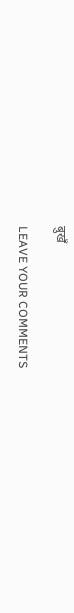बुखँ

LEAVE YOUR COMMENTS